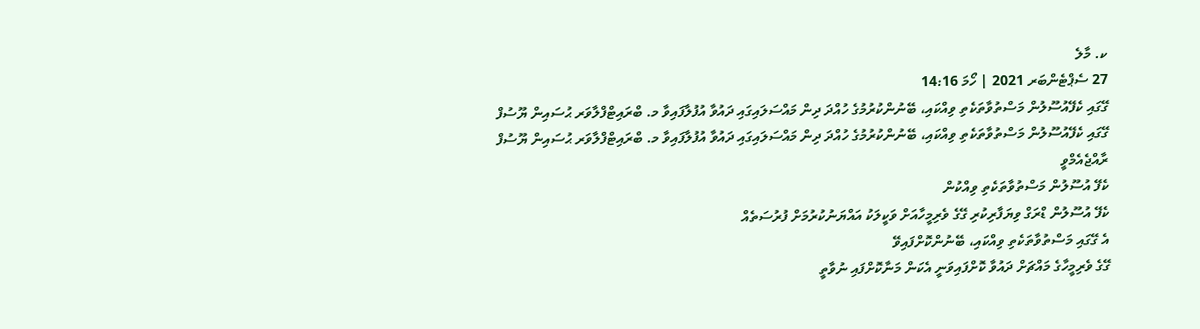ކ. މާލެ
27 ސެޕްޓެންބަރ 2021 | ހޯމަ 14:16
ގޭގައި ކެފޭއުސޫލުން މަސްތުވާތަކެތި ވިއްކައި، ބޭނުންކުރުމުގެ ހުއްދަ ދިން މައްސަލައިގައި ދައުވާ އުފުލާފައިވާ މ. ބްރައިޓްފްލާވަރ ޙުސައިން ޔޫސުފް
ގޭގައި ކެފޭއުސޫލުން މަސްތުވާތަކެތި ވިއްކައި، ބޭނުންކުރުމުގެ ހުއްދަ ދިން މައްސަލައިގައި ދައުވާ އުފުލާފައިވާ މ. ބްރައިޓްފްލާވަރ ޙުސައިން ޔޫސުފް
ރާއްޖެއެމްވީ
ކެފޭ އުސޫލުން މަސްތުވާތަކެތި ވިއްކުން
ކެފޭ އުސޫލުން ޑްރަގް ވިޔަފާރިކުރި ގޭގެ ވެރިމީހާއަށް ވަކީލަކު އައްޔަނުކުރުމަށް ފުރުސަތެއް
އެ ގޭގައި މަސްތުވާތަކެތި ވިއްކައި، ބޭނުންކޮށްފައިވޭ
ގޭގެ ވެރިމީހާގެ މައްޗަށް ދައުވާ ކޮށްފައިވަނީ އެކަން މަނާކޮށްފައި ނުވާތީ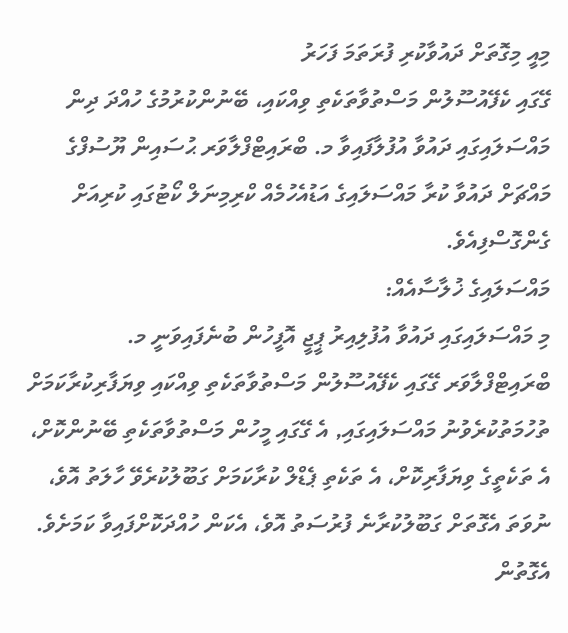މިއީ މިގޮތަށް ދައުވާކުރި ފުރަތަމަ ފަހަރު
ގޭގައި ކެފޭއުސޫލުން މަސްތުވާތަކެތި ވިއްކައި، ބޭނުންކުރުމުގެ ހުއްދަ ދިން މައްސަލައިގައި ދައުވާ އުފުލާފައިވާ މ. ބްރައިޓްފްލާވަރ ޙުސައިން ޔޫސުފްގެ މައްޗަށް ދައުވާ ކުރާ މައްސަލައިގެ އަޑުއެހުމެއް ކްރިމިނަލް ކޯޓުގައި ކުރިއަށް ގެންގޮސްފިއެވެ.
މައްސަލައިގެ ޚުލާސާއެއް:
މި މައްސަލައިގައި ދައުވާ އުފުލިއިރު ޕީޖީ އޮފީހުން ބުނެފައިވަނީ މ. ބްރައިޓްފްލާވަރ ގޭގައި ކެފޭއުސޫލުން މަސްތުވާތަކެތި ވިއްކައި ވިޔަފާރިކުރާކަމަށް ތުހުމަތުކުރެވުނު މައްސަލައިގައި, އެ ގޭގައި މީހުން މަސްތުވާތަކެތި ބޭނުންކޮށް، އެ ތަކެތީގެ ވިޔަފާރިކޮށް، އެ ތަކެތި ޕެޑްލް ކުރާކަމަށް ގަބޫލުކުރެވޭ ހާލަތު އޮވެ، ނުވަތަ އެގޮތަށް ގަބޫލުކުރާނެ ފުރުސަތު އޮވެ، އެކަން ހުއްދަކޮށްފައިވާ ކަމަށެވެ. އެގޮތުން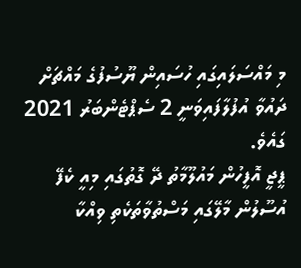މި މައްސަލައިގައި ހުސައިން ޔޫސުފުގެ މައްޗަށް ދައުވާ އުފުލާފައިވަނީ 2 ސެޕްޓެންބަރު 2021 ގައެވެ.
ޕީޖީ އޮފީހުން މައުލޫމާތު ދޭ ގޮތުގައި މިއީ ކެފޭ އުސޫލުން މާލޭގައި މަސްތުވާތަކެތި ވިއްކާ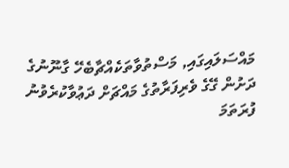މައްސަލައިގައި, މަސްތުވާތަކެއްޗާބެހޭ ގާނޫނުގެ ދަށުން ގޭގެ ވެރިފަރާތުގެ މައްޗަށް ދަޢުވާކުރެވުނު ފުރަތަމަ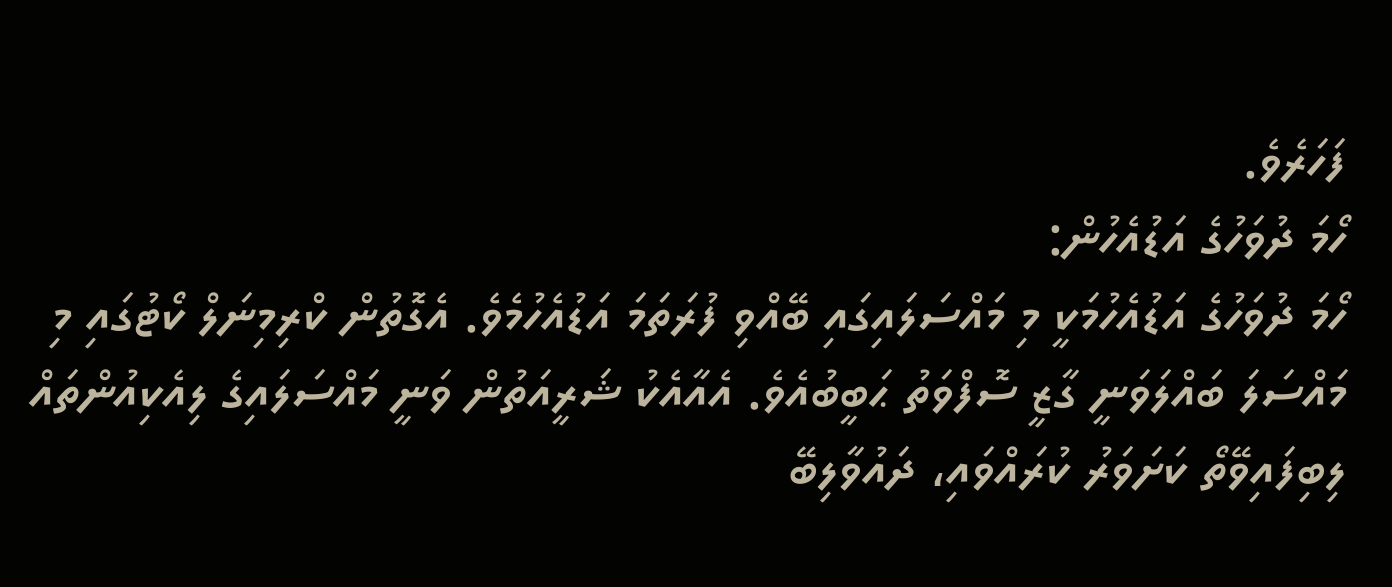ފަހަރެވެ.
ހޯމަ ދުވަހުގެ އަޑުއެހުން:
ހޯމަ ދުވަހުގެ އަޑުއެހުމަކީ މި މައްސަލައިގައި ބޭއްވި ފުރަތަމަ އަޑުއެހުމެވެ. އެގޮތުން ކްރިމިނަލް ކޯޓުގައި މި މައްސަލަ ބައްލަވަނީ ގާޒީ ސޮފްވަތު ޙަބީބުއެވެ. އެއާއެކު ޝަރީއަތުން ވަނީ މައްސަލައިގެ ލިއެކިއުންތައް ލިބިފައިވޭތޯ ކަށަވަރު ކުރައްވައި، ދައުވާލިބޭ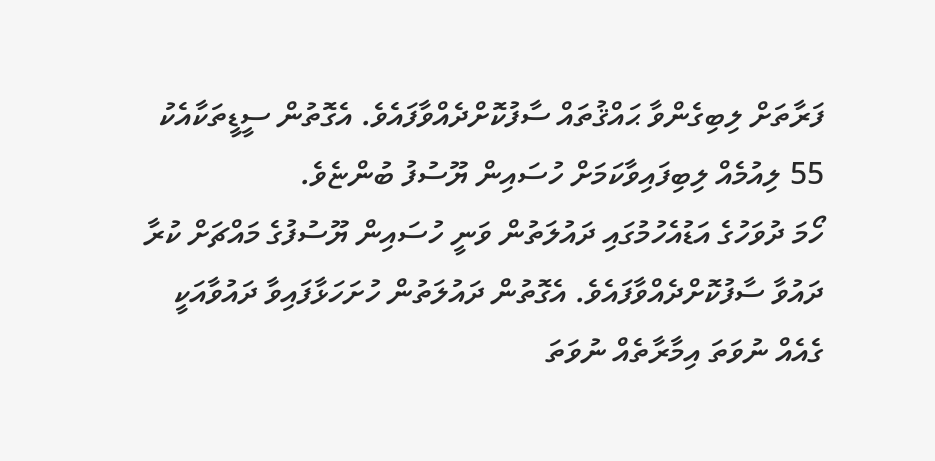ފަރާތަށް ލިބިގެންވާ ޙައްޤުތައް ސާފުކޮށްދެއްވާފައެވެ. އެގޮތުން ސީޑީތަކާއެކު 55 ލިއުމެއް ލިބިފައިވާކަމަށް ހުސައިން ޔޫސުފު ބުންޏެވެ.
ހޯމަ ދުވަހުގެ އަޑުއެހުމުގައި ދައުލަތުން ވަނީ ހުސައިން ޔޫސުފުގެ މައްޗަށް ކުރާ ދައުވާ ސާފުކޮށްދެއްވާފައެވެ. އެގޮތުން ދައުލަތުން ހުށަހަޅާފައިވާ ދައުވާއަކީ ގެއެއް ނުވަތަ އިމާރާތެއް ނުވަތަ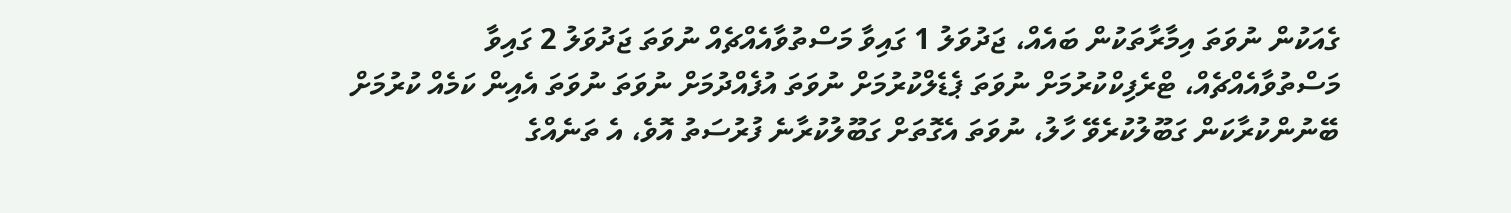ގެއަކުން ނުވަތަ އިމާރާތަކުން ބައެއް، ޖަދުވަލު 1 ގައިވާ މަސްތުވާއެއްޗެއް ނުވަތަ ޖަދުވަލު 2 ގައިވާ މަސްތުވާއެއްޗެއް، ޓްރެފިކްކުރުމަށް ނުވަތަ ޕެޑެލްކުރުމަށް ނުވަތަ އުފެއްދުމަށް ނުވަތަ ނުވަތަ އެއިން ކަމެއް ކުރުމަށް ބޭނުންކުރާކަން ގަބޫލުކުރެވޭ ހާލު، ނުވަތަ އެގޮތަށް ގަބޫލުކުރާނެ ފުރުސަތު އޮވެ، އެ ތަނެއްގެ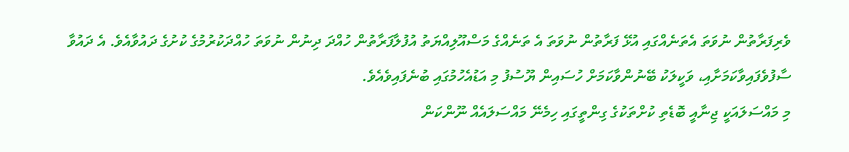ވެރިފަރާތުން ނުވަތަ އެތަނެއްގައި އުޅޭ ފަރާތުން ނުވަތަ އެ ތަނެއްގެ މަސްއޫލިއްޔަތު އުފުލާފަރާތުން ހުއްދަ ދިނުން ނުވަތަ ހުއްދަކުރުމުގެ ކުށުގެ ދައުވާއެވެ. އެ ދައުވާ ސާފުވެފައިވާކަމަށާއި، ވަކީލަކު ބޭނުންވާކަމަށް ހުސައިން ޔޫސުފު މި އަޑުއެހުމުގައި ބުނެފައިވެއެވެ.
މި މައްސަލައަކީ ޖިނާއީ ބޮޑެތި ކުށްތަކުގެ ގިންތީގައި ހިމެނޭ މައްސަލައެއް ނޫންކަން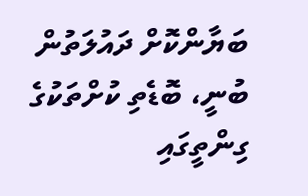ބަޔާންކޮށް ދައުލަތުން ބުނީ، ބޮޑެތި ކުށްތަކުގެ ގިންތީގައި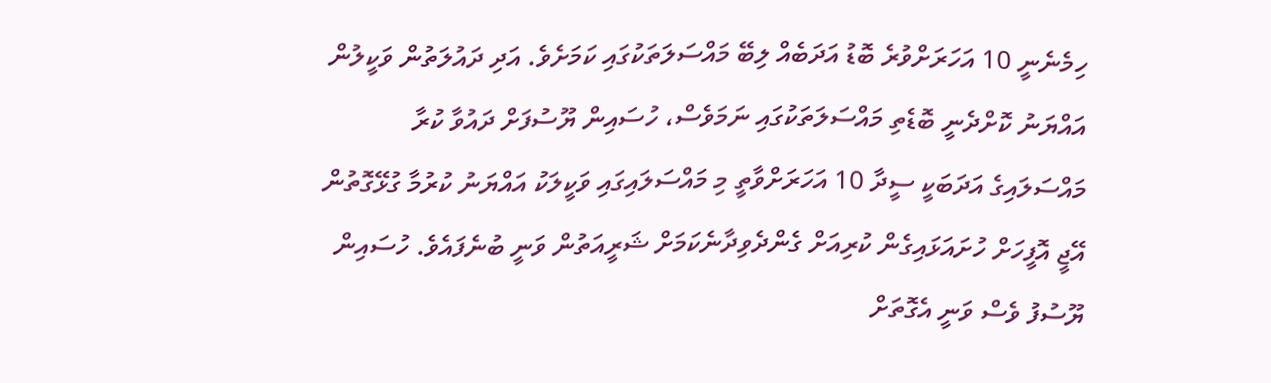ހިމެނެނީ 10 އަހަރަށްވުރެ ބޮޑު އަދަބެއް ލިބޭ މައްސަލަތަކުގައި ކަމަށެވެ. އަދި ދައުލަތުން ވަކީލުން އައްޔަނު ކޮށްދެނީ ބޮޑެތި މައްސަލަތަކުގައި ނަމަވެސް، ހުސައިން ޔޫސުފަށް ދައުވާ ކުރާ މައްސަލައިގެ އަދަބަކީ ސީދާ 10 އަހަރަށްވާތީ މި މައްސަލައިގައި ވަކީލަކު އައްޔަނު ކުރުމާ ގުޅޭގޮތުން އޭޖީ އޮފީހަށް ހުށައަޅައިގެން ކުރިއަށް ގެންދެވިދާނެކަމަށް ޝަރީއަތުން ވަނީ ބުނެފައެވެ. ހުސައިން ޔޫސުފު ވެސް ވަނީ އެގޮތަށް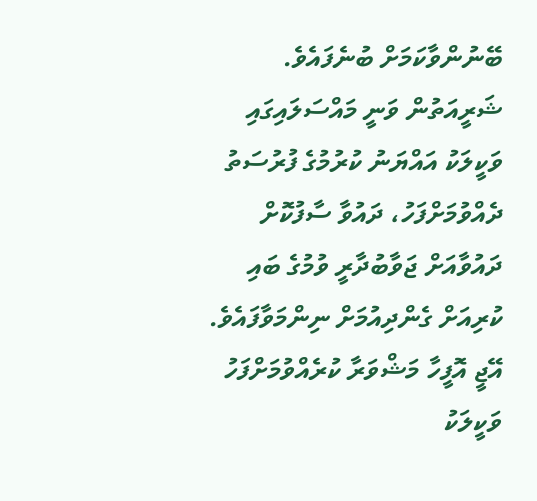ބޭނުންވާކަމަށް ބުނެފައެވެ.
ޝަރީއަތުން ވަނީ މައްސަލައިގައި ވަކީލަކު އައްޔަނު ކުރުމުގެ ފުރުސަތު ދެއްވުމަށްފަހު، ދައުވާ ސާފުކޮށް ދައުވާއަށް ޖަވާބުދާރީ ވުމުގެ ބައި ކުރިއަށް ގެންދިއުމަށް ނިންމަވާފައެވެ. އޭޖީ އޮފީހާ މަޝްވަރާ ކުރެއްވުމަށްފަހު ވަކީލަކު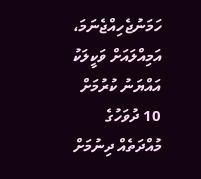ހަމަނުޖެހިއްޖެނަމަ، އަމިއްލައަށް ވަކީލަކު އައްޔަނު ކުރުމަށް 10 ދުވަހުގެ މުއްދަތެއް ދިނުމަށް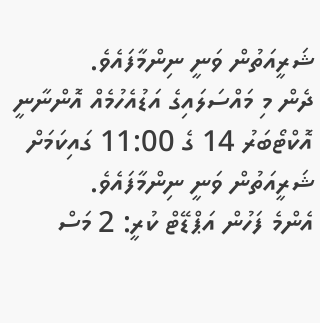ޝަރީއަތުން ވަނީ ނިންމާފައެވެ.
ދެން މި މައްސަލައިގެ އަޑުއެހުމެއް އޮންނާނީ އޮކްޓޯބަރު 14 ގެ 11:00 ގައިކަމަށް ޝަރީއަތުން ވަނީ ނިންމާފައެވެ.
އެންމެ ފަހުން އަޕްޑޭޓް ކުރީ: 2 މަސް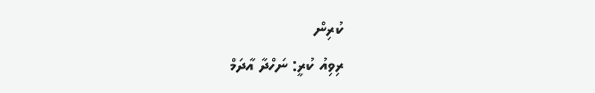ކުރިން
ރިވިއު ކުރީ: ނަހްދާ އާދަމް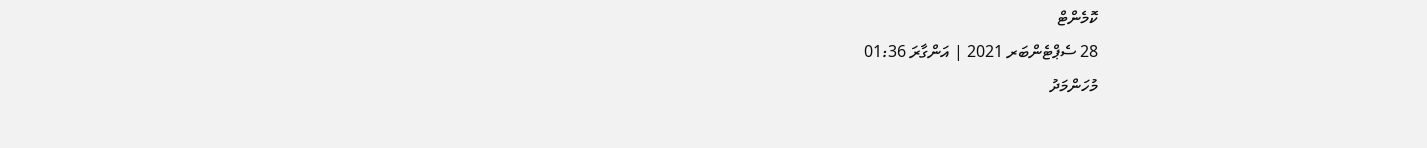ކޮމެންޓް
28 ސެޕްޓެންބަރ 2021 | އަންގާރަ 01:36
މުހަންމަދު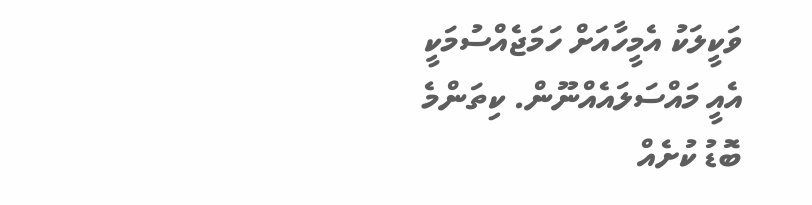ވަކީލަކު އެމީހާއަށް ހަމަޖެއްސުމަކީ އެއީ މައްސަލައެއްނޫން. ކިތަންމެ ބޮޑު ކުށެއް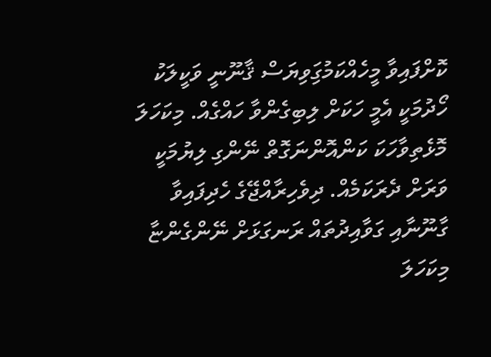ކޮށްފައިވާ މީހެއްކަމުގަިވިޔަސް ޤާނޫނީ ވަކީލަކު ހޯދުމަކީ އެމީ ހަކަށް ލިބިގެންވާ ހައްގެއް. މިކަހަލަ މޮޅެތިވާހަކަ ކަންއޮންނަގޮތް ނޭންގި ލިޔުމަކީ ވަރަށް ދެރަކަމެއް. ދިވެހިރާއްޖޭގެ ހެދިފައިވާ ގާނޫނާއި ގަވާއިދުތައް ރަނގަޅަށް ނޭންގެންޏާ މިކަހަލަ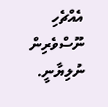އެއްޗެހި ނޫސްވެރިން ނުލިޔާނީ.